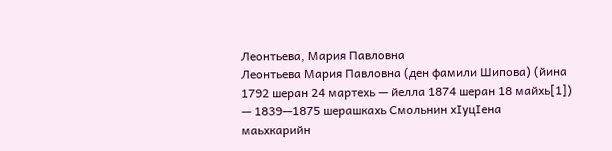Леонтьева, Мария Павловна
Леонтьева Мария Павловна (ден фамили Шипова) (йина 1792 шеран 24 мартехь — йелла 1874 шеран 18 майхь[1]) — 1839—1875 шерашкахь Смольнин хӀуцӀена маьхкарийн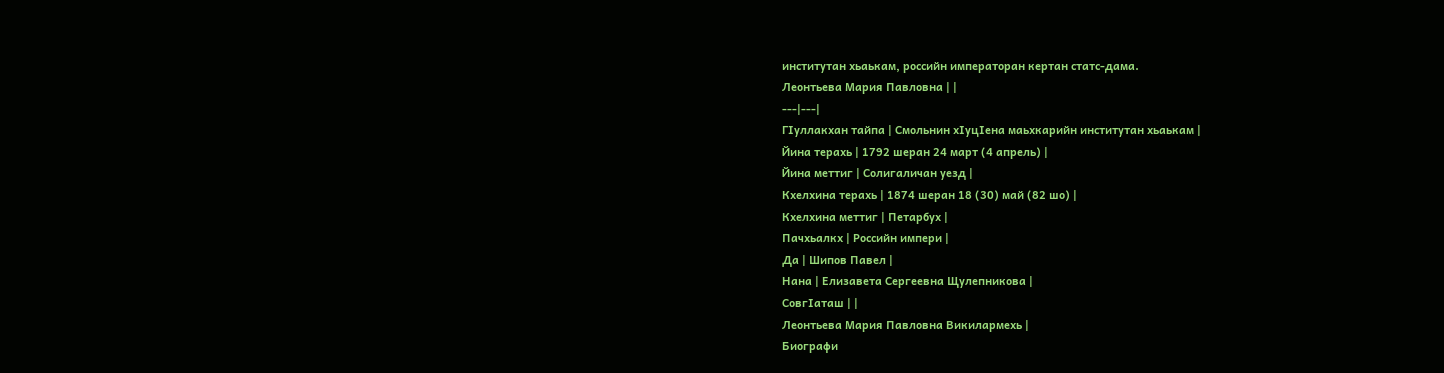институтан хьаькам, российн императоран кертан статс-дама.
Леонтьева Мария Павловна | |
---|---|
ГӀуллакхан тайпа | Смольнин хӀуцӀена маьхкарийн институтан хьаькам |
Йина терахь | 1792 шеран 24 март (4 апрель) |
Йина меттиг | Солигаличан уезд |
Кхелхина терахь | 1874 шеран 18 (30) май (82 шо) |
Кхелхина меттиг | Петарбух |
Пачхьалкх | Российн импери |
Да | Шипов Павел |
Нана | Елизавета Сергеевна Щулепникова |
СовгӀаташ | |
Леонтьева Мария Павловна Викилармехь |
Биографи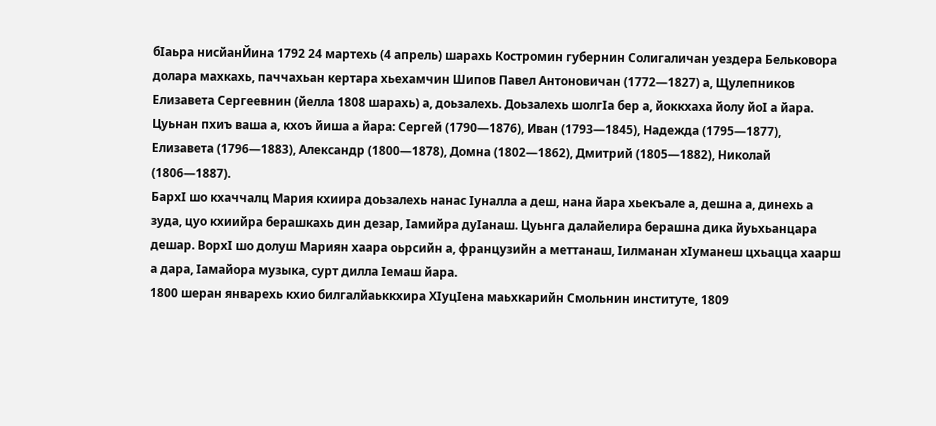бӀаьра нисйанЙина 1792 24 мартехь (4 апрель) шарахь Костромин губернин Солигаличан уездера Бельковора долара махкахь, паччахьан кертара хьехамчин Шипов Павел Антоновичан (1772—1827) а, Щулепников Елизавета Сергеевнин (йелла 1808 шарахь) а, доьзалехь. Доьзалехь шолгӀа бер а, йоккхаха йолу йоӀ а йара. Цуьнан пхиъ ваша а, кхоъ йиша а йара: Сергей (1790—1876), Иван (1793—1845), Надежда (1795—1877), Елизавета (1796—1883), Александр (1800—1878), Домна (1802—1862), Дмитрий (1805—1882), Николай (1806—1887).
БархӀ шо кхаччалц Мария кхиира доьзалехь нанас Ӏуналла а деш, нана йара хьекъале а, дешна а, динехь а зуда, цуо кхиийра берашкахь дин дезар, Ӏамийра дуӀанаш. Цуьнга далайелира берашна дика йуьхьанцара дешар. ВорхӀ шо долуш Мариян хаара оьрсийн а, французийн а меттанаш, Ӏилманан хӀуманеш цхьацца хаарш а дара, Ӏамайора музыка, сурт дилла Ӏемаш йара.
1800 шеран январехь кхио билгалйаьккхира ХӀуцӀена маьхкарийн Смольнин институте, 1809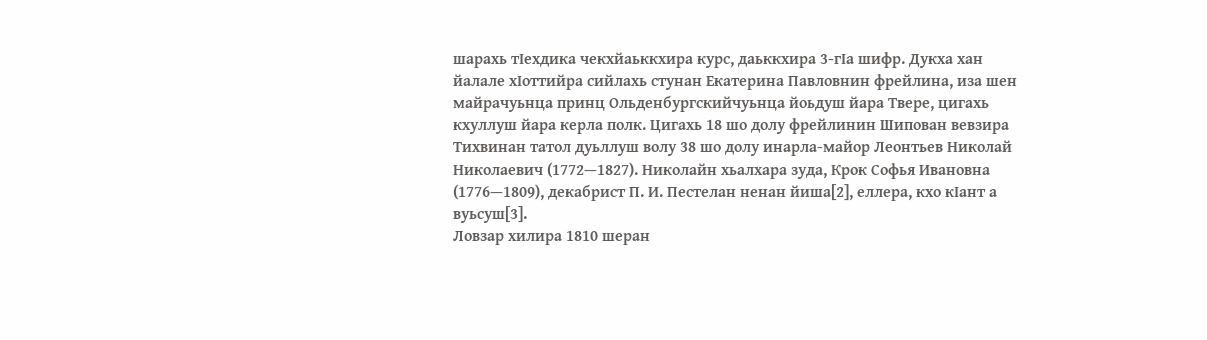шарахь тӀехдика чекхйаьккхира курс, даьккхира 3-гӀа шифр. Дукха хан йалале хӀоттийра сийлахь стунан Екатерина Павловнин фрейлина, иза шен майрачуьнца принц Ольденбургскийчуьнца йоьдуш йара Твере, цигахь кхуллуш йара керла полк. Цигахь 18 шо долу фрейлинин Шипован вевзира Тихвинан татол дуьллуш волу 38 шо долу инарла-майор Леонтьев Николай Николаевич (1772—1827). Николайн хьалхара зуда, Крок Софья Ивановна (1776—1809), декабрист П. И. Пестелан ненан йиша[2], еллера, кхо кӀант а вуьсуш[3].
Ловзар хилира 1810 шеран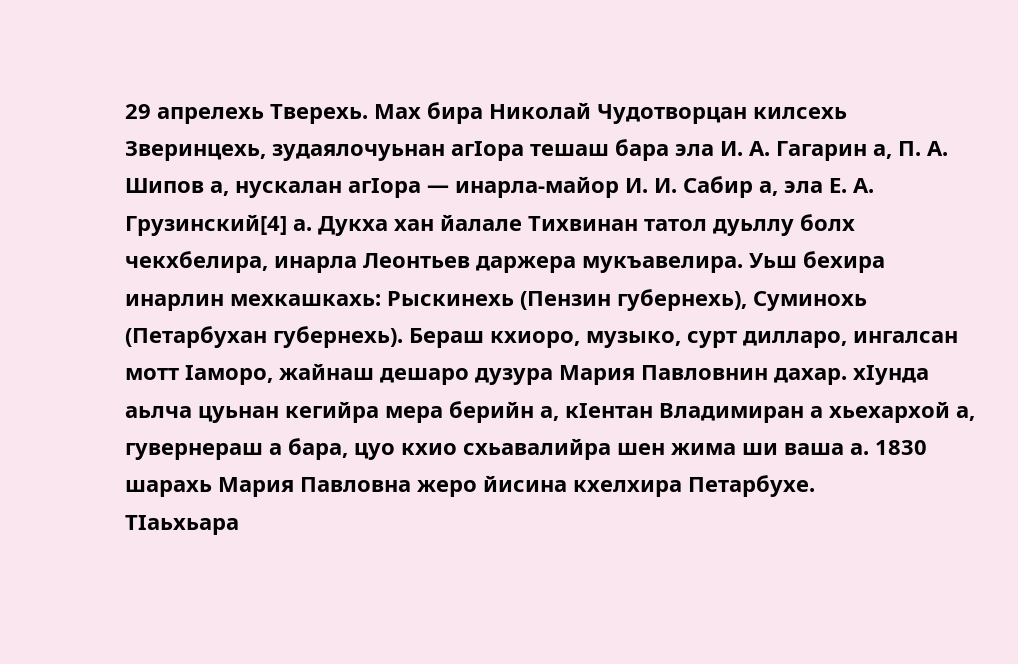29 апрелехь Тверехь. Мах бира Николай Чудотворцан килсехь Зверинцехь, зудаялочуьнан агӀора тешаш бара эла И. А. Гагарин а, П. А. Шипов а, нускалан агӀора — инарла-майор И. И. Сабир а, эла Е. А. Грузинский[4] а. Дукха хан йалале Тихвинан татол дуьллу болх чекхбелира, инарла Леонтьев даржера мукъавелира. Уьш бехира инарлин мехкашкахь: Рыскинехь (Пензин губернехь), Суминохь (Петарбухан губернехь). Бераш кхиоро, музыко, сурт дилларо, ингалсан мотт Ӏаморо, жайнаш дешаро дузура Мария Павловнин дахар. хӀунда аьлча цуьнан кегийра мера берийн а, кӀентан Владимиран а хьехархой а, гувернераш а бара, цуо кхио схьавалийра шен жима ши ваша а. 1830 шарахь Мария Павловна жеро йисина кхелхира Петарбухе.
ТӀаьхьара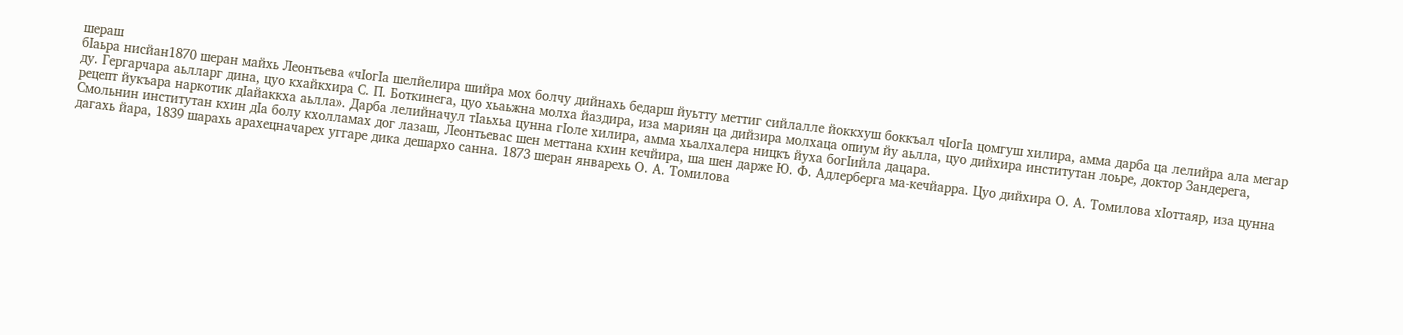шераш
бӀаьра нисйан1870 шеран майхь Леонтьева «чӀогӀа шелйелира шийра мох болчу дийнахь бедарш йуьтту меттиг сийлалле йоккхуш боккъал чӀогӀа цомгуш хилира, амма дарба ца лелийра ала мегар ду. Гергарчара аьлларг дина, цуо кхайкхира С. П. Боткинега, цуо хьаьжна молха йаздира, иза мариян ца дийзира молхаца опиум йу аьлла, цуо дийхира институтан лоьре, доктор Зандерега, рецепт йукъара наркотик дӀайаккха аьлла». Дарба лелийначул тӀаьхьа цунна гӀоле хилира, амма хьалхалера ницкъ йуха богӀийла дацара.
Смольнин институтан кхин дӀа болу кхолламах дог лазаш, Леонтьевас шен меттана кхин кечйира, ша шен дарже Ю. Ф. Адлерберга ма-кечйарра. Цуо дийхира О. А. Томилова хӀоттаяр, иза цунна дагахь йара, 1839 шарахь арахецначарех уггаре дика дешархо санна. 1873 шеран январехь О. А. Томилова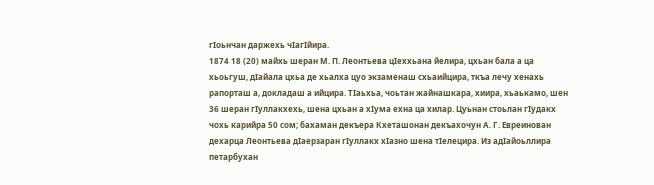гӀоьнчан даржехь чӀагӀйира.
1874 18 (20) майхь шеран М. П. Леонтьева цӀеххьана йелира, цхьан бала а ца хьоьгуш, дӀайала цхьа де хьалха цуо экзаменаш схьаийцира, ткъа лечу хенахь рапорташ а, докладаш а ийцира. ТӀаьхьа, чоьтан жайнашкара, хиира, хьаькамо, шен 36 шеран гӀуллакхехь, шена цхьан а хӀума ехна ца хилар. Цуьнан стоьлан гӀудакх чохь карийра 50 сом; бахаман декъера Кхеташонан декъахочун А. Г. Евреинован дехарца Леонтьева дӀаерзаран гӀуллакх хӀазно шена тӀелецира. Из адӀайоьллира петарбухан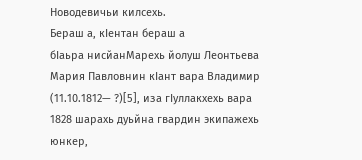Новодевичьи килсехь.
Бераш а, кӀентан бераш а
бӀаьра нисйанМарехь йолуш Леонтьева Мария Павловнин кӀант вара Владимир (11.10.1812— ?)[5], иза гӀуллакхехь вара 1828 шарахь дуьйна гвардин экипажехь юнкер,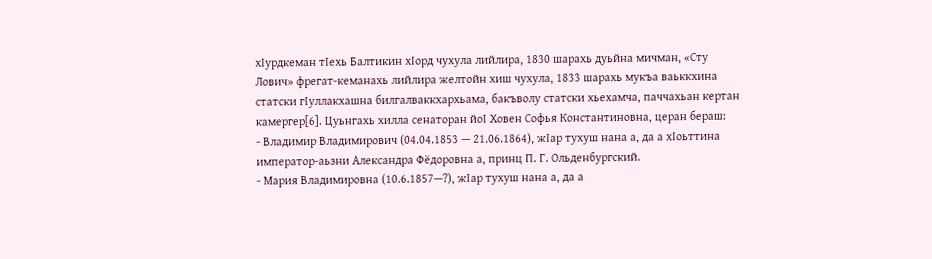хӀурдкеман тӀехь Балтикин хӀорд чухула лийлира, 1830 шарахь дуьйна мичман, «Сту Лович» фрегат-кеманахь лийлира желтойн хиш чухула, 1833 шарахь мукъа ваьккхина статски гӀуллакхашна билгалваккхархьама, бакъволу статски хьехамча, паччахьан кертан камергер[6]. Цуьнгахь хилла сенаторан йоӀ Ховен Софья Константиновна, церан бераш:
- Владимир Владимирович (04.04.1853 — 21.06.1864), жӀар тухуш нана а, да а хӀоьттина император-аьзни Александра Фёдоровна а, принц П. Г. Ольденбургский.
- Мария Владимировна (10.6.1857—?), жӀар тухуш нана а, да а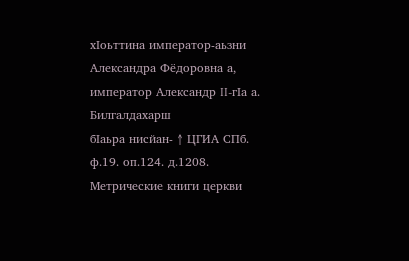хӀоьттина император-аьзни Александра Фёдоровна а, император Александр II-гӀа а.
Билгалдахарш
бӀаьра нисйан- ↑ ЦГИА СПб. ф.19. оп.124. д.1208. Метрические книги церкви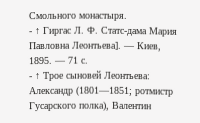Смольного монастыря.
- ↑ Гиргас Л. Ф. Статс-дама Мария Павловна Леонтьева]. — Киев, 1895. — 71 с.
- ↑ Трое сыновей Леонтьева: Александр (1801—1851; ротмистр Гусарского полка), Валентин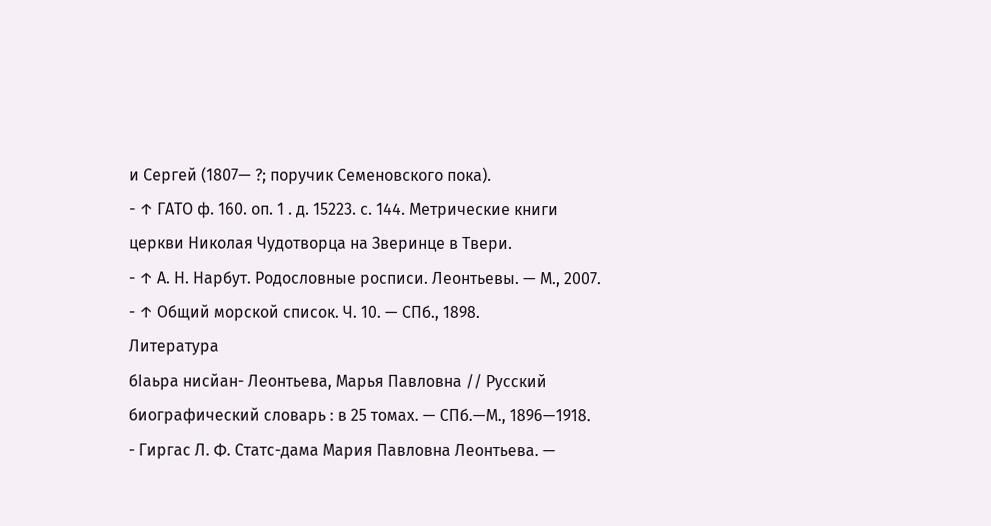и Сергей (1807— ?; поручик Семеновского пока).
- ↑ ГАТО ф. 160. оп. 1 . д. 15223. с. 144. Метрические книги церкви Николая Чудотворца на Зверинце в Твери.
- ↑ А. Н. Нарбут. Родословные росписи. Леонтьевы. — М., 2007.
- ↑ Общий морской список. Ч. 10. — СПб., 1898.
Литература
бӀаьра нисйан- Леонтьева, Марья Павловна // Русский биографический словарь : в 25 томах. — СПб.—М., 1896—1918.
- Гиргас Л. Ф. Статс-дама Мария Павловна Леонтьева. —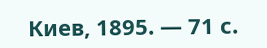Киев, 1895. — 71 с.